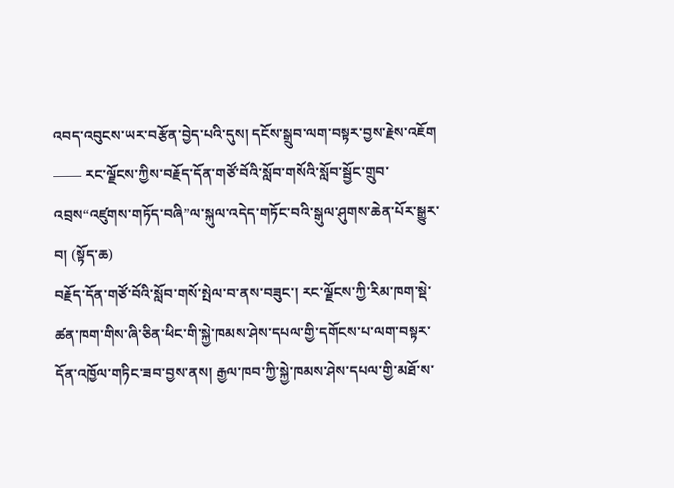འབད་འབུངས་ཡར་བརྩོན་བྱེད་པའི་དུས། དངོས་སྒྲུབ་ལག་བསྟར་བྱས་རྗེས་འཇོག
—— རང་ལྗོངས་ཀྱིས་བརྗོད་དོན་གཙོ་བོའི་སློབ་གསོའི་སློབ་སྦྱོང་གྲུབ་འབྲས“འཛུགས་གཏོད་བཞི”ལ་སྐུལ་འདེད་གཏོང་བའི་སྒུལ་ཤུགས་ཆེན་པོར་སྒྱུར་བ། (སྟོད་ཆ)
བརྗོད་དོན་གཙོ་བོའི་སློབ་གསོ་སྤེལ་བ་ནས་བཟུང་། རང་ལྗོངས་ཀྱི་རིམ་ཁག་སྡེ་ཚན་ཁག་གིས་ཞི་ཅིན་ཕིང་གི་སྐྱེ་ཁམས་ཤེས་དཔལ་གྱི་དགོངས་པ་ལག་བསྟར་དོན་འཁྱོལ་གཏིང་ཟབ་བྱས་ནས། རྒྱལ་ཁབ་ཀྱི་སྐྱེ་ཁམས་ཤེས་དཔལ་གྱི་མཐོ་ས་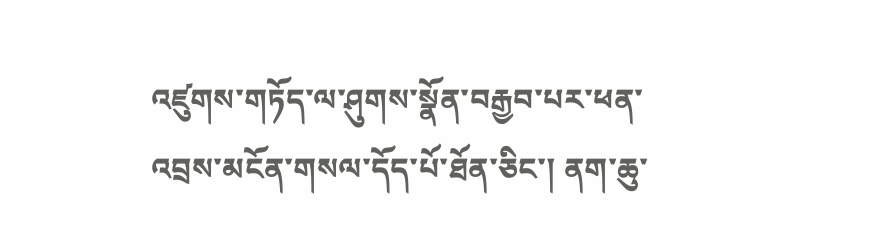འཛུགས་གཏོད་ལ་ཤུགས་སྣོན་བརྒྱབ་པར་ཕན་འབྲས་མངོན་གསལ་དོད་པོ་ཐོན་ཅིང་། ནག་ཆུ་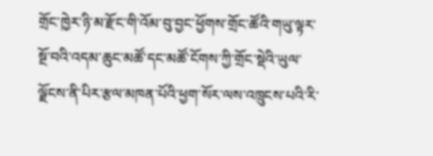གྲོང་ཁྱེར་ཉི་མ་རྫོང་གི་འོམ་བུ་བྱང་ཕྱོགས་གྲོང་ཚོའི་གཡུ་ལྟར་སྔོ་བའི་འདམ་ཆུང་མཚོ་དང་མཚོ་ངོགས་ཀྱི་གྲོང་སྡེའི་ཡུལ་ལྗོངས་ནི་པིར་རྩལ་མཁན་པོའི་ཕྱག་སོར་ལས་འཁྲུངས་པའི་རི་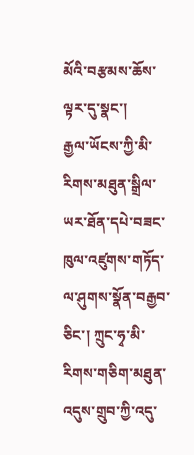མོའི་བརྩམས་ཆོས་ལྟར་དུ་སྣང་།
རྒྱལ་ཡོངས་ཀྱི་མི་རིགས་མཐུན་སྒྲིལ་ཡར་ཐོན་དཔེ་བཟང་ཁུལ་འཛུགས་གཏོད་ལ་ཤུགས་སྣོན་བརྒྱབ་ཅིང་། ཀྲུང་ཧྭ་མི་རིགས་གཅིག་མཐུན་འདུས་གྲུབ་ཀྱི་འདུ་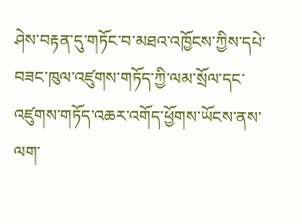ཤེས་བརྟན་དུ་གཏོང་བ་མཐའ་འཁྱོངས་ཀྱིས་དཔེ་བཟང་ཁུལ་འཛུགས་གཏོད་ཀྱི་ལམ་སྲོལ་དང་འཛུགས་གཏོད་འཆར་འགོད་ཕྱོགས་ཡོངས་ནས་ལག་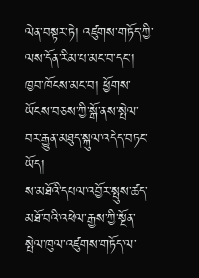ལེན་བསྟར་ཏེ། འཛུགས་གཏོད་ཀྱི་ལས་དོན་རིམ་པ་མང་བ་དང་། ཁྱབ་ཁོངས་མང་བ། ཕྱོགས་ཡོངས་བཅས་ཀྱི་སྒོ་ནས་སྤེལ་བར་རྒྱུན་མཐུད་སྐུལ་འདེད་བཏང་ཡོད།
ས་མཐོའི་དཔལ་འབྱོར་སྤུས་ཚད་མཐོ་བའི་འཕེལ་རྒྱས་ཀྱི་སྔོན་སྤེལ་ཁུལ་འཛུགས་གཏོད་ལ་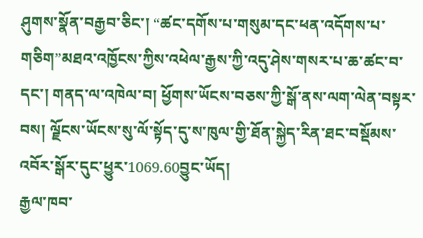ཤུགས་སྣོན་བརྒྱབ་ཅིང་། “ཚང་དགོས་པ་གསུམ་དང་ཕན་འདོགས་པ་གཅིག”མཐའ་འཁྱོངས་ཀྱིས་འཕེལ་རྒྱས་ཀྱི་འདུ་ཤེས་གསར་པ་ཆ་ཚང་བ་དང་། གནད་ལ་འཁེལ་བ། ཕྱོགས་ཡོངས་བཅས་ཀྱི་སྒོ་ནས་ལག་ལེན་བསྟར་བས། ལྗོངས་ཡོངས་སུ་ལོ་སྟོད་དུ་ས་ཁུལ་གྱི་ཐོན་སྐྱེད་རིན་ཐང་བསྡོམས་འབོར་སྒོར་དུང་ཕྱུར་1069.60བྱུང་ཡོད།
རྒྱལ་ཁབ་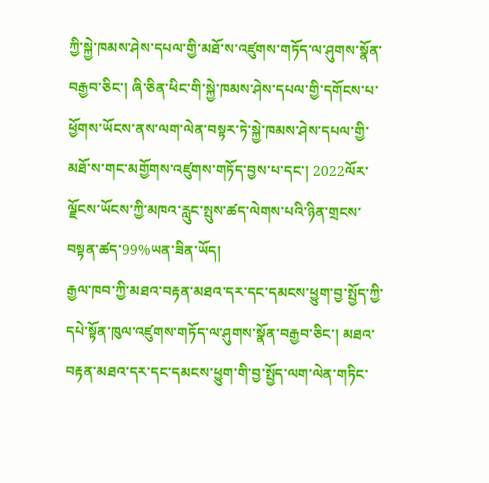ཀྱི་སྐྱེ་ཁམས་ཤེས་དཔལ་གྱི་མཐོ་ས་འཛུགས་གཏོད་ལ་ཤུགས་སྣོན་བརྒྱབ་ཅིང་། ཞི་ཅིན་ཕིང་གི་སྐྱེ་ཁམས་ཤེས་དཔལ་གྱི་དགོངས་པ་ཕྱོགས་ཡོངས་ནས་ལག་ལེན་བསྟར་ཏེ་སྐྱེ་ཁམས་ཤེས་དཔལ་གྱི་མཐོ་ས་གང་མགྱོགས་འཛུགས་གཏོད་བྱས་པ་དང་། 2022ལོར་ལྗོངས་ཡོངས་ཀྱི་མཁའ་རླུང་སྤུས་ཚད་ལེགས་པའི་ཉིན་གྲངས་བསྟན་ཚད་99%ཡན་ཟིན་ཡོད།
རྒྱལ་ཁབ་ཀྱི་མཐའ་བརྟན་མཐའ་དར་དང་དམངས་ཕྱུག་བྱ་སྤྱོད་ཀྱི་དཔེ་སྟོན་ཁུལ་འཛུགས་གཏོད་ལ་ཤུགས་སྣོན་བརྒྱབ་ཅིང་། མཐའ་བརྟན་མཐའ་དར་དང་དམངས་ཕྱུག་གི་བྱ་སྤྱོད་ལག་ལེན་གཏིང་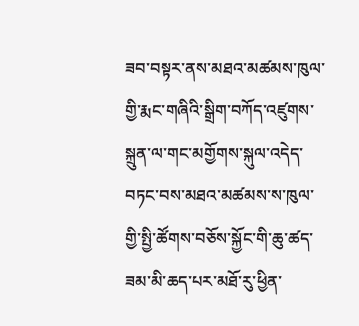ཟབ་བསྟར་ནས་མཐའ་མཚམས་ཁུལ་གྱི་རྨང་གཞིའི་སྒྲིག་བཀོད་འཛུགས་སྐྲུན་ལ་གང་མགྱོགས་སྐུལ་འདེད་བཏང་བས་མཐའ་མཚམས་ས་ཁུལ་གྱི་སྤྱི་ཚོགས་བཅོས་སྐྱོང་གི་ཆུ་ཚད་ཟམ་མི་ཆད་པར་མཐོ་རུ་ཕྱིན་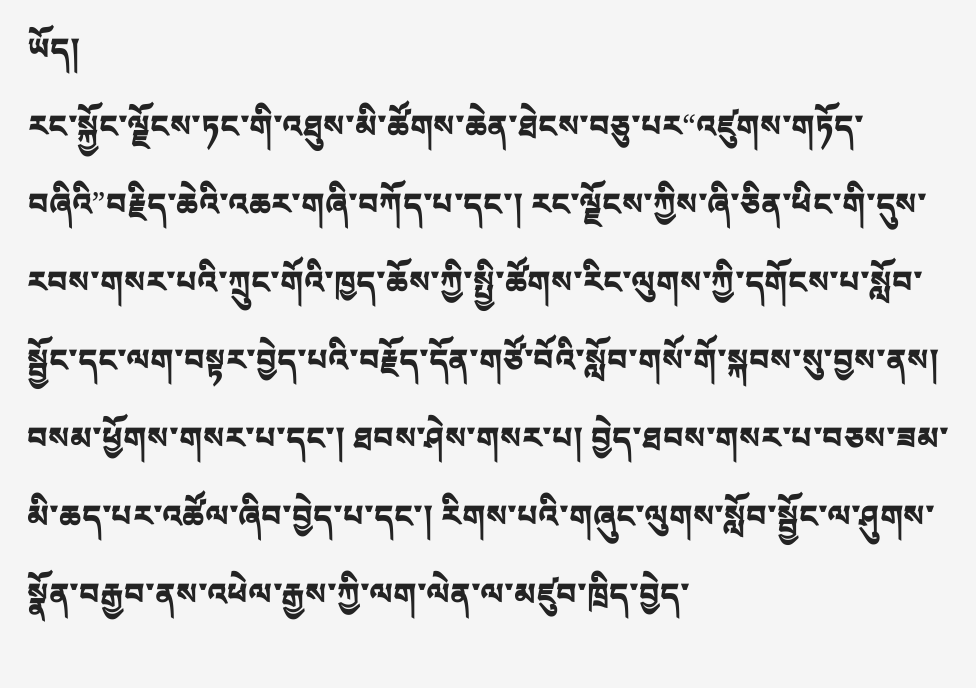ཡོད།
རང་སྐྱོང་ལྗོངས་ཏང་གི་འཐུས་མི་ཚོགས་ཆེན་ཐེངས་བཅུ་པར“འཛུགས་གཏོད་བཞིའི”བརྗིད་ཆེའི་འཆར་གཞི་བཀོད་པ་དང་། རང་ལྗོངས་ཀྱིས་ཞི་ཅིན་ཕིང་གི་དུས་རབས་གསར་པའི་ཀྲུང་གོའི་ཁྱད་ཆོས་ཀྱི་སྤྱི་ཚོགས་རིང་ལུགས་ཀྱི་དགོངས་པ་སློབ་སྦྱོང་དང་ལག་བསྟར་བྱེད་པའི་བརྗོད་དོན་གཙོ་བོའི་སློབ་གསོ་གོ་སྐབས་སུ་བྱས་ནས། བསམ་ཕྱོགས་གསར་པ་དང་། ཐབས་ཤེས་གསར་པ། བྱེད་ཐབས་གསར་པ་བཅས་ཟམ་མི་ཆད་པར་འཚོལ་ཞིབ་བྱེད་པ་དང་། རིགས་པའི་གཞུང་ལུགས་སློབ་སྦྱོང་ལ་ཤུགས་སྣོན་བརྒྱབ་ནས་འཕེལ་རྒྱས་ཀྱི་ལག་ལེན་ལ་མཛུབ་ཁྲིད་བྱེད་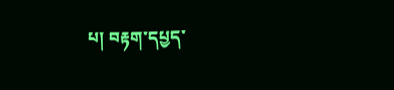པ། བརྟག་དཔྱད་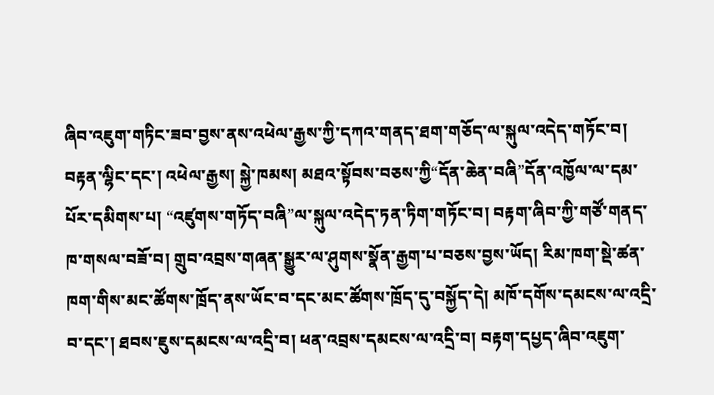ཞིབ་འཇུག་གཏིང་ཟབ་བྱས་ནས་འཕེལ་རྒྱས་ཀྱི་དཀའ་གནད་ཐག་གཅོད་ལ་སྐུལ་འདེད་གཏོང་བ། བརྟན་ལྷིང་དང་། འཕེལ་རྒྱས། སྐྱེ་ཁམས། མཐའ་སྟོབས་བཅས་ཀྱི“དོན་ཆེན་བཞི”དོན་འཁྱོལ་ལ་དམ་པོར་དམིགས་པ། “འཛུགས་གཏོད་བཞི”ལ་སྐུལ་འདེད་ཏན་ཏིག་གཏོང་བ། བརྟག་ཞིབ་ཀྱི་གཙོ་གནད་ཁ་གསལ་བཟོ་བ། གྲུབ་འབྲས་གཞན་སྒྱུར་ལ་ཤུགས་སྣོན་རྒྱག་པ་བཅས་བྱས་ཡོད། རིམ་ཁག་སྡེ་ཚན་ཁག་གིས་མང་ཚོགས་ཁྲོད་ནས་ཡོང་བ་དང་མང་ཚོགས་ཁྲོད་དུ་བསྐྱོད་དེ། མཁོ་དགོས་དམངས་ལ་འདྲི་བ་དང་། ཐབས་ཇུས་དམངས་ལ་འདྲི་བ། ཕན་འབྲས་དམངས་ལ་འདྲི་བ། བརྟག་དཔྱད་ཞིབ་འཇུག་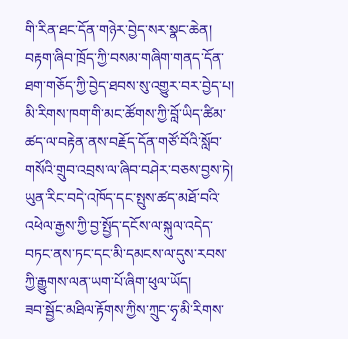གི་རིན་ཐང་དོན་གཉེར་བྱེད་སར་སྣང་ཆེན། བརྟག་ཞིབ་ཁྲོད་ཀྱི་བསམ་གཞིག་གནད་དོན་ཐག་གཅོད་ཀྱི་བྱེད་ཐབས་སུ་འགྱུར་བར་བྱེད་པ། མི་རིགས་ཁག་གི་མང་ཚོགས་ཀྱི་བློ་ཡིད་ཚིམ་ཚད་ལ་བརྟེན་ནས་བརྗོད་དོན་གཙོ་བོའི་སློབ་གསོའི་གྲུབ་འབྲས་ལ་ཞིབ་བཤེར་བཅས་བྱས་ཏེ། ཡུན་རིང་བདེ་འཁོད་དང་སྤུས་ཚད་མཐོ་བའི་འཕེལ་རྒྱས་ཀྱི་བྱ་སྤྱོད་དངོས་ལ་སྐུལ་འདེད་བཏང་ནས་ཏང་དང་མི་དམངས་ལ་དུས་རབས་ཀྱི་རྒྱུགས་ལན་ཡག་པོ་ཞིག་ཕུལ་ཡོད།
ཟབ་སྦྱོང་མཐིལ་རྟོགས་ཀྱིས་ཀྲུང་ཧྭ་མི་རིགས་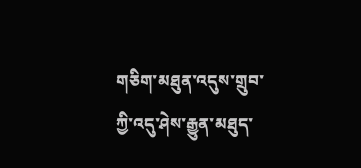གཅིག་མཐུན་འདུས་གྲུབ་ཀྱི་འདུ་ཤེས་རྒྱུན་མཐུད་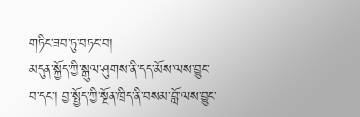གཏིང་ཟབ་ཏུ་བཏང་བ།
མདུན་སྐྱོད་ཀྱི་སྒུལ་ཤུགས་ནི་དད་མོས་ལས་བྱུང་བ་དང་། བྱ་སྤྱོད་ཀྱི་སྔོན་ཁྲིད་ནི་བསམ་བློ་ལས་བྱུང་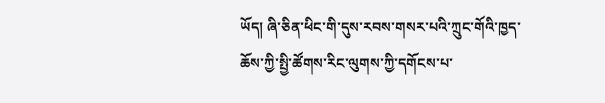ཡོད། ཞི་ཅིན་ཕིང་གི་དུས་རབས་གསར་པའི་ཀྲུང་གོའི་ཁྱད་ཆོས་ཀྱི་སྤྱི་ཚོགས་རིང་ལུགས་ཀྱི་དགོངས་པ་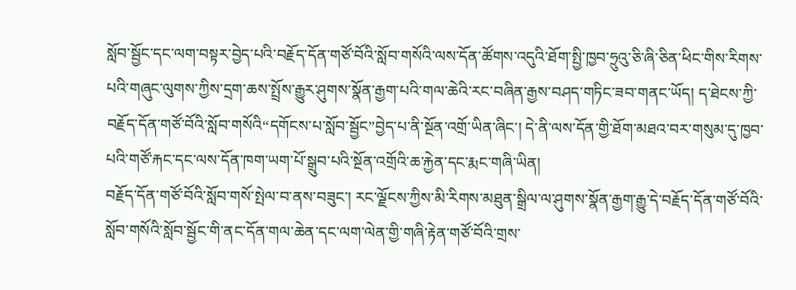སློབ་སྦྱོང་དང་ལག་བསྟར་བྱེད་པའི་བརྗོད་དོན་གཙོ་བོའི་སློབ་གསོའི་ལས་དོན་ཚོགས་འདུའི་ཐོག་སྤྱི་ཁྱབ་ཧྲུའུ་ཅི་ཞི་ཅིན་ཕིང་གིས་རིགས་པའི་གཞུང་ལུགས་ཀྱིས་དྲག་ཆས་སྤྲོས་རྒྱུར་ཤུགས་སྣོན་རྒྱག་པའི་གལ་ཆེའི་རང་བཞིན་རྒྱས་བཤད་གཏིང་ཟབ་གནང་ཡོད། ད་ཐེངས་ཀྱི་བརྗོད་དོན་གཙོ་བོའི་སློབ་གསོའི“དགོངས་པ་སློབ་སྦྱོང”བྱེད་པ་ནི་སྔོན་འགྲོ་ཡིན་ཞིང་། དེ་ནི་ལས་དོན་གྱི་ཐོག་མཐའ་བར་གསུམ་དུ་ཁྱབ་པའི་གཙོ་རྐང་དང་ལས་དོན་ཁག་ཡག་པོ་སྒྲུབ་པའི་སྔོན་འགྲོའི་ཆ་རྐྱེན་དང་རྨང་གཞི་ཡིན།
བརྗོད་དོན་གཙོ་བོའི་སློབ་གསོ་སྤེལ་བ་ནས་བཟུང་། རང་ལྗོངས་ཀྱིས་མི་རིགས་མཐུན་སྒྲིལ་ལ་ཤུགས་སྣོན་རྒྱག་རྒྱུ་དེ་བརྗོད་དོན་གཙོ་བོའི་སློབ་གསོའི་སློབ་སྦྱོང་གི་ནང་དོན་གལ་ཆེན་དང་ལག་ལེན་གྱི་གཞི་རྟེན་གཙོ་བོའི་གྲས་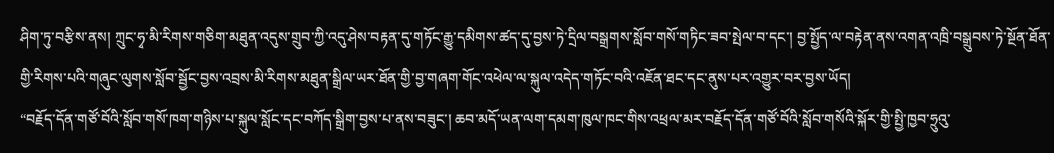ཤིག་ཏུ་བརྩིས་ནས། ཀྲུང་ཧྭ་མི་རིགས་གཅིག་མཐུན་འདུས་གྲུབ་ཀྱི་འདུ་ཤེས་བརྟན་དུ་གཏོང་རྒྱུ་དམིགས་ཚད་དུ་བྱས་ཏེ་དྲིལ་བསྒྲགས་སློབ་གསོ་གཏིང་ཟབ་སྤེལ་བ་དང་། བྱ་སྤྱོད་ལ་བརྟེན་ནས་འགན་འཁྲི་བསྒྲུབས་ཏེ་སྔོན་ཐོན་གྱི་རིགས་པའི་གཞུང་ལུགས་སློབ་སྦྱོང་བྱས་འབྲས་མི་རིགས་མཐུན་སྒྲིལ་ཡར་ཐོན་གྱི་བྱ་གཞག་གོང་འཕེལ་ལ་སྐུལ་འདེད་གཏོང་བའི་འཇོན་ཐང་དང་ནུས་པར་འགྱུར་བར་བྱས་ཡོད།
“བརྗོད་དོན་གཙོ་བོའི་སློབ་གསོ་ཁག་གཉིས་པ་སྐུལ་སློང་དང་བཀོད་སྒྲིག་བྱས་པ་ནས་བཟུང་། ཆབ་མདོ་ཡན་ལག་དམག་ཁུལ་ཁང་གིས་འཕྲལ་མར་བརྗོད་དོན་གཙོ་བོའི་སློབ་གསོའི་སྐོར་གྱི་སྤྱི་ཁྱབ་ཧྲུའུ་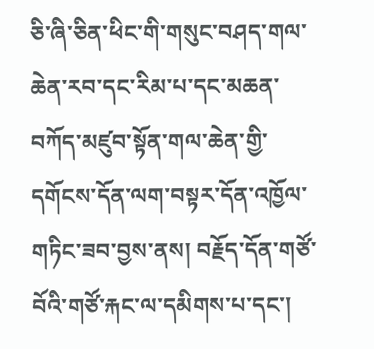ཅི་ཞི་ཅིན་ཕིང་གི་གསུང་བཤད་གལ་ཆེན་རབ་དང་རིམ་པ་དང་མཆན་བཀོད་མཛུབ་སྟོན་གལ་ཆེན་གྱི་དགོངས་དོན་ལག་བསྟར་དོན་འཁྱོལ་གཏིང་ཟབ་བྱས་ནས། བརྗོད་དོན་གཙོ་བོའི་གཙོ་རྐང་ལ་དམིགས་པ་དང་།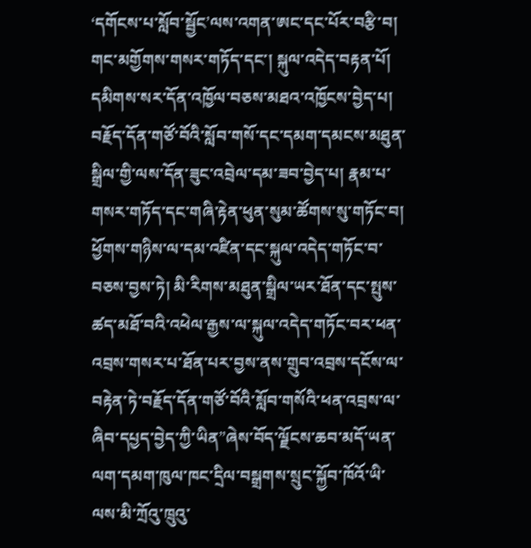‘དགོངས་པ་སློབ་སྦྱོང’ལས་འགན་ཨང་དང་པོར་བརྩི་བ། གང་མགྱོགས་གསར་གཏོད་དང་། སྐུལ་འདེད་བརྟན་པོ། དམིགས་སར་དོན་འཁྱོལ་བཅས་མཐའ་འཁྱོངས་བྱེད་པ། བརྗོད་དོན་གཙོ་བོའི་སློབ་གསོ་དང་དམག་དམངས་མཐུན་སྒྲིལ་གྱི་ལས་དོན་ཟུང་འབྲེལ་དམ་ཟབ་བྱེད་པ། རྣམ་པ་གསར་གཏོད་དང་གཞི་རྟེན་ཕུན་སུམ་ཚོགས་སུ་གཏོང་བ། ཕྱོགས་གཉིས་ལ་དམ་འཛིན་དང་སྐུལ་འདེད་གཏོང་བ་བཅས་བྱས་ཏེ། མི་རིགས་མཐུན་སྒྲིལ་ཡར་ཐོན་དང་སྤུས་ཚད་མཐོ་བའི་འཕེལ་རྒྱས་ལ་སྐུལ་འདེད་གཏོང་བར་ཕན་འབྲས་གསར་པ་ཐོན་པར་བྱས་ནས་གྲུབ་འབྲས་དངོས་ལ་བརྟེན་ཏེ་བརྗོད་དོན་གཙོ་བོའི་སློབ་གསོའི་ཕན་འབྲས་ལ་ཞིབ་དཔྱད་བྱེད་ཀྱི་ཡིན”ཞེས་བོད་ལྗོངས་ཆབ་མདོ་ཡན་ལག་དམག་ཁུལ་ཁང་དྲིལ་བསྒྲགས་སྲུང་སྐྱོབ་ཁོའོ་ཡི་ལས་མི་ཀྲོའུ་ཁྲུའུ་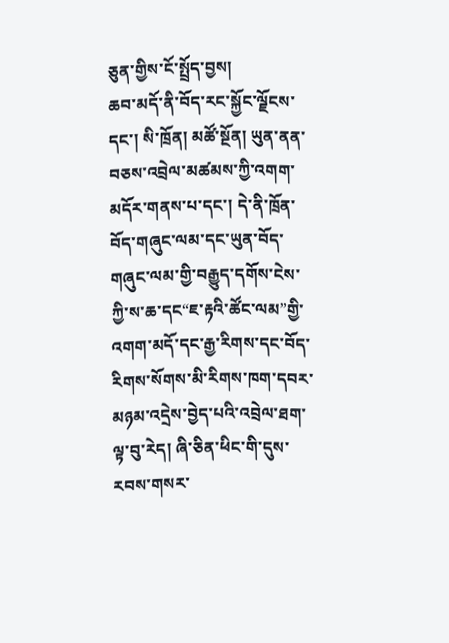ཅུན་གྱིས་ངོ་སྤྲོད་བྱས།
ཆབ་མདོ་ནི་བོད་རང་སྐྱོང་ལྗོངས་དང་། སི་ཁྲོན། མཚོ་སྔོན། ཡུན་ནན་བཅས་འབྲེལ་མཚམས་ཀྱི་འགག་མདོར་གནས་པ་དང་། དེ་ནི་ཁྲོན་བོད་གཞུང་ལམ་དང་ཡུན་བོད་གཞུང་ལམ་གྱི་བརྒྱུད་དགོས་ངེས་ཀྱི་ས་ཆ་དང“ཇ་རྟའི་ཚོང་ལམ”གྱི་འགག་མདོ་དང་རྒྱ་རིགས་དང་བོད་རིགས་སོགས་མི་རིགས་ཁག་དབར་མཉམ་འདྲེས་བྱེད་པའི་འབྲེལ་ཐག་ལྟ་བུ་རེད། ཞི་ཅིན་ཕིང་གི་དུས་རབས་གསར་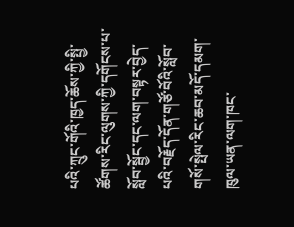པའི་ཀྲུང་གོའི་ཁྱད་ཆོས་ཀྱི་སྤྱི་ཚོགས་རིང་ལུགས་ཀྱི་དགོངས་པ་སློབ་སྦྱོང་དང་ལག་བསྟར་བྱེད་པའི་བརྗོད་དོན་གཙོ་བོའི་སློབ་གསོ་སྤེལ་རིང་ཆབ་མདོ་དམག་ཁུལ་ཡན་ལག་ཁང་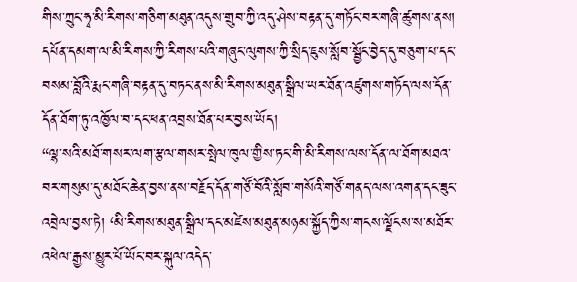གིས་ཀྲུང་ཧྭ་མི་རིགས་གཅིག་མཐུན་འདུས་གྲུབ་ཀྱི་འདུ་ཤེས་བརྟན་དུ་གཏོང་བར་གཞི་ཚུགས་ནས། དཔོན་དམག་ལ་མི་རིགས་ཀྱི་རིགས་པའི་གཞུང་ལུགས་ཀྱི་སྲིད་ཇུས་སློབ་སྦྱོང་བྱེད་དུ་བཅུག་པ་དང་བསམ་བློའི་རྨང་གཞི་བརྟན་དུ་བཏང་ནས་མི་རིགས་མཐུན་སྒྲིལ་ཡར་ཐོན་འཛུགས་གཏོད་ལས་དོན་དོན་ཐོག་ཏུ་འཁྱོལ་བ་དང་ཕན་འབྲས་ཐོན་པར་བྱས་ཡོད།
“ལྷ་སའི་མཐོ་གསར་ལག་རྩལ་གསར་སྤེལ་ཁུལ་གྱིས་ཏང་གི་མི་རིགས་ལས་དོན་ལ་ཐོག་མཐའ་བར་གསུམ་དུ་མཐོང་ཆེན་བྱས་ནས་བརྗོད་དོན་གཙོ་བོའི་སློབ་གསོའི་གཙོ་གནད་ལས་འགན་དང་ཟུང་འབྲེལ་བྱས་ཏེ། ‘མི་རིགས་མཐུན་སྒྲིལ་དང་མཛེས་མཐུན་མཉམ་སྐྱོད་ཀྱིས་གངས་ལྗོངས་ས་མཐོར་འཕེལ་རྒྱས་མྱུར་པོ་ཡོང་བར་སྐུལ་འདེད་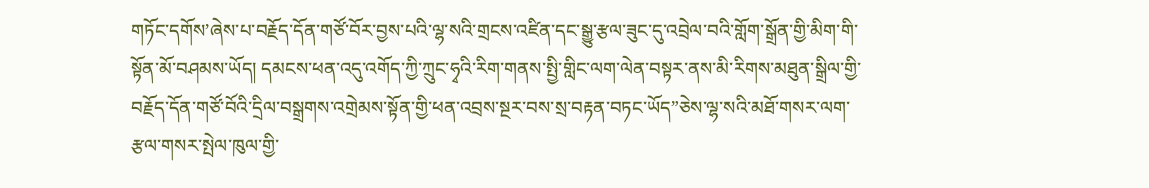གཏོང་དགོས’ཞེས་པ་བརྗོད་དོན་གཙོ་བོར་བྱས་པའི་ལྷ་སའི་གྲངས་འཛིན་དང་སྒྱུ་རྩལ་ཟུང་དུ་འབྲེལ་བའི་གློག་སྒྲོན་གྱི་མིག་གི་སྟོན་མོ་བཤམས་ཡོད། དམངས་ཕན་འདུ་འགོད་ཀྱི་ཀྲུང་ཧྭའི་རིག་གནས་སྤྱི་གླིང་ལག་ལེན་བསྟར་ནས་མི་རིགས་མཐུན་སྒྲིལ་གྱི་བརྗོད་དོན་གཙོ་བོའི་དྲིལ་བསྒྲགས་འགྲེམས་སྟོན་གྱི་ཕན་འབྲས་སྔར་བས་སྲ་བརྟན་བཏང་ཡོད”ཅེས་ལྷ་སའི་མཐོ་གསར་ལག་རྩལ་གསར་སྤེལ་ཁུལ་གྱི་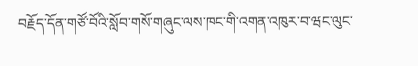བརྗོད་དོན་གཙོ་བོའི་སློབ་གསོ་གཞུང་ལས་ཁང་གི་འགན་འཁུར་བ་ཝང་ལུང་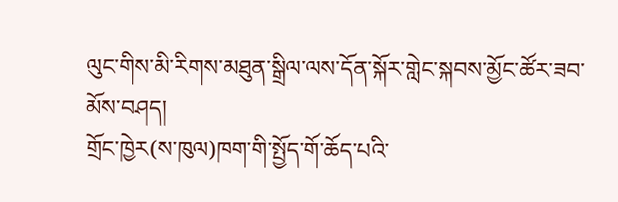ལུང་གིས་མི་རིགས་མཐུན་སྒྲིལ་ལས་དོན་སྐོར་གླེང་སྐབས་མྱོང་ཚོར་ཟབ་མོས་བཤད།
གྲོང་ཁྱེར(ས་ཁུལ)ཁག་གི་སྤྱོད་གོ་ཆོད་པའི་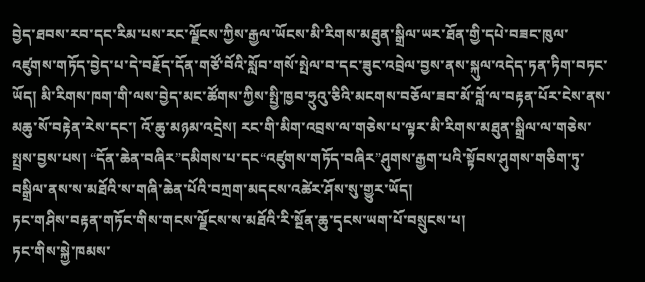བྱེད་ཐབས་རབ་དང་རིམ་པས་རང་ལྗོངས་ཀྱིས་རྒྱལ་ཡོངས་མི་རིགས་མཐུན་སྒྲིལ་ཡར་ཐོན་གྱི་དཔེ་བཟང་ཁུལ་འཛུགས་གཏོད་བྱེད་པ་དེ་བརྗོད་དོན་གཙོ་བོའི་སློབ་གསོ་སྤེལ་བ་དང་ཟུང་འབྲེལ་བྱས་ནས་སྐུལ་འདེད་ཏན་ཏིག་བཏང་ཡོད། མི་རིགས་ཁག་གི་ལས་བྱེད་མང་ཚོགས་ཀྱིས་སྤྱི་ཁྱབ་ཧྲུའུ་ཅིའི་མངགས་བཅོལ་ཟབ་མོ་བློ་ལ་བརྟན་པོར་ངེས་ནས་མཆུ་སོ་བརྟེན་རེས་དང་། འོ་ཆུ་མཉམ་འདྲེས། རང་གི་མིག་འབྲས་ལ་གཅེས་པ་ལྟར་མི་རིགས་མཐུན་སྒྲིལ་ལ་གཅེས་སྤྲས་བྱས་པས། “དོན་ཆེན་བཞིར”དམིགས་པ་དང“འཛུགས་གཏོད་བཞིར”ཤུགས་རྒྱག་པའི་སྟོབས་ཤུགས་གཅིག་ཏུ་བསྒྲིལ་ནས་ས་མཐོའི་ས་གཞི་ཆེན་པོའི་བཀྲག་མདངས་འཚེར་ཤོས་སུ་གྱུར་ཡོད།
ཏང་གཤིས་བརྟན་གཏོང་གིས་གངས་ལྗོངས་ས་མཐོའི་རི་སྔོན་ཆུ་དྭངས་ཡག་པོ་བསྲུངས་པ།
ཏང་གིས་སྐྱེ་ཁམས་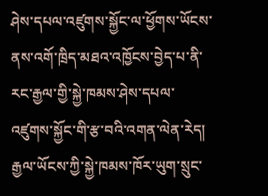ཤེས་དཔལ་འཛུགས་སྐྱོང་ལ་ཕྱོགས་ཡོངས་ནས་འགོ་ཁྲིད་མཐའ་འཁྱོངས་བྱེད་པ་ནི་རང་རྒྱལ་གྱི་སྐྱེ་ཁམས་ཤེས་དཔལ་འཛུགས་སྐྱོང་གི་རྩ་བའི་འགན་ལེན་རེད། རྒྱལ་ཡོངས་ཀྱི་སྐྱེ་ཁམས་ཁོར་ཡུག་སྲུང་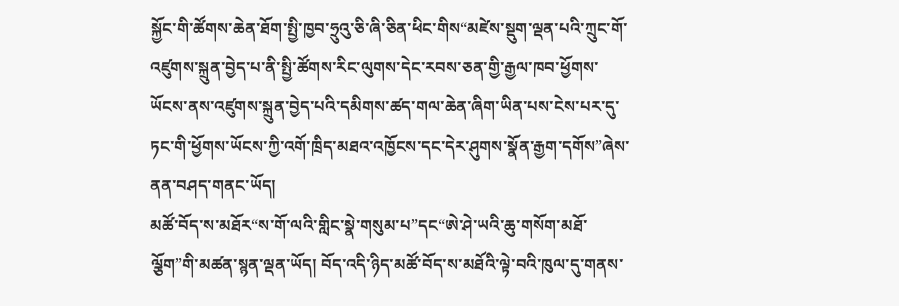སྐྱོང་གི་ཚོགས་ཆེན་ཐོག་སྤྱི་ཁྱབ་ཧྲུའུ་ཅི་ཞི་ཅིན་ཕིང་གིས“མཛེས་སྡུག་ལྡན་པའི་ཀྲུང་གོ་འཛུགས་སྐྲུན་བྱེད་པ་ནི་སྤྱི་ཚོགས་རིང་ལུགས་དེང་རབས་ཅན་གྱི་རྒྱལ་ཁབ་ཕྱོགས་ཡོངས་ནས་འཛུགས་སྐྲུན་བྱེད་པའི་དམིགས་ཚད་གལ་ཆེན་ཞིག་ཡིན་པས་ངེས་པར་དུ་ཏང་གི་ཕྱོགས་ཡོངས་ཀྱི་འགོ་ཁྲིད་མཐའ་འཁྱོངས་དང་དེར་ཤུགས་སྣོན་རྒྱག་དགོས”ཞེས་ནན་བཤད་གནང་ཡོད།
མཚོ་བོད་ས་མཐོར“ས་གོ་ལའི་གླིང་སྣེ་གསུམ་པ”དང“ཨེ་ཤེ་ཡའི་ཆུ་གསོག་མཐོ་ལྕོག”གི་མཚན་སྙན་ལྡན་ཡོད། བོད་འདི་ཉིད་མཚོ་བོད་ས་མཐོའི་ལྟེ་བའི་ཁུལ་དུ་གནས་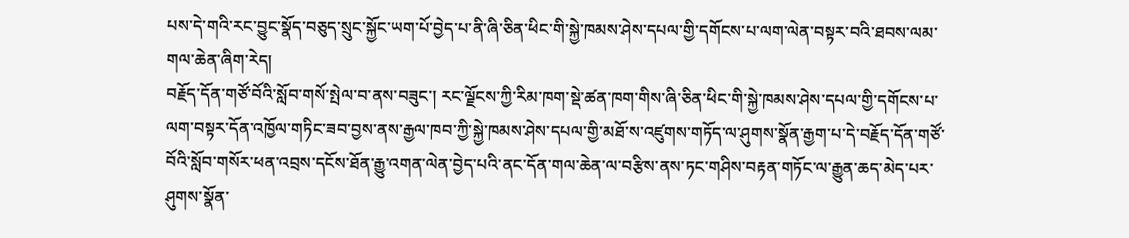པས་དེ་གའི་རང་བྱུང་སྣོད་བཅུད་སྲུང་སྐྱོང་ཡག་པོ་བྱེད་པ་ནི་ཞི་ཅིན་ཕིང་གི་སྐྱེ་ཁམས་ཤེས་དཔལ་གྱི་དགོངས་པ་ལག་ལེན་བསྟར་བའི་ཐབས་ལམ་གལ་ཆེན་ཞིག་རེད།
བརྗོད་དོན་གཙོ་བོའི་སློབ་གསོ་སྤེལ་བ་ནས་བཟུང་། རང་ལྗོངས་ཀྱི་རིམ་ཁག་སྡེ་ཚན་ཁག་གིས་ཞི་ཅིན་ཕིང་གི་སྐྱེ་ཁམས་ཤེས་དཔལ་གྱི་དགོངས་པ་ལག་བསྟར་དོན་འཁྱོལ་གཏིང་ཟབ་བྱས་ནས་རྒྱལ་ཁབ་ཀྱི་སྐྱེ་ཁམས་ཤེས་དཔལ་གྱི་མཐོ་ས་འཛུགས་གཏོད་ལ་ཤུགས་སྣོན་རྒྱག་པ་དེ་བརྗོད་དོན་གཙོ་བོའི་སློབ་གསོར་ཕན་འབྲས་དངོས་ཐོན་རྒྱུ་འགན་ལེན་བྱེད་པའི་ནང་དོན་གལ་ཆེན་ལ་བརྩིས་ནས་ཏང་གཤིས་བརྟན་གཏོང་ལ་རྒྱུན་ཆད་མེད་པར་ཤུགས་སྣོན་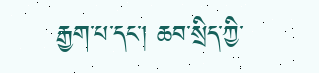རྒྱག་པ་དང་། ཆབ་སྲིད་ཀྱི་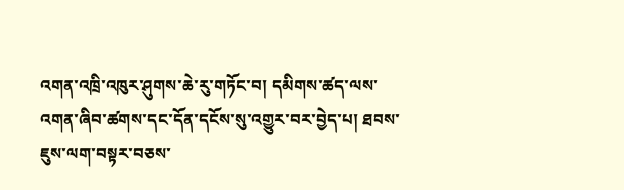འགན་འཁྲི་འཁུར་ཤུགས་ཆེ་རུ་གཏོང་བ། དམིགས་ཚད་ལས་འགན་ཞིབ་ཚགས་དང་དོན་དངོས་སུ་འགྱུར་བར་བྱེད་པ། ཐབས་ཇུས་ལག་བསྟར་བཅས་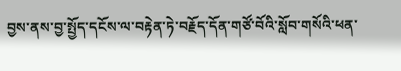བྱས་ནས་བྱ་སྤྱོད་དངོས་ལ་བརྟེན་ཏེ་བརྗོད་དོན་གཙོ་བོའི་སློབ་གསོའི་ཕན་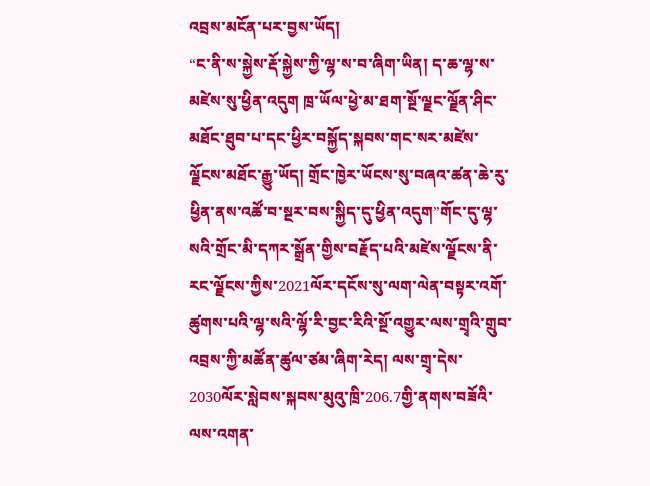འབྲས་མངོན་པར་བྱས་ཡོད།
“ང་ནི་ས་སྐྱེས་རྡོ་སྐྱེས་ཀྱི་ལྷ་ས་བ་ཞིག་ཡིན། ད་ཆ་ལྷ་ས་མཛེས་སུ་ཕྱིན་འདུག ཁྲ་ཡོལ་ཕྱེ་མ་ཐག་སྔོ་ལྗང་ལྗོན་ཤིང་མཐོང་ཐུབ་པ་དང་ཕྱིར་བསྐྱོད་སྐབས་གང་སར་མཛེས་ལྗོངས་མཐོང་རྒྱུ་ཡོད། གྲོང་ཁྱེར་ཡོངས་སུ་བཞའ་ཚན་ཆེ་རུ་ཕྱིན་ནས་འཚོ་བ་སྔར་བས་སྐྱིད་དུ་ཕྱིན་འདུག”གོང་དུ་ལྷ་སའི་གྲོང་མི་དཀར་སྒྲོན་གྱིས་བརྗོད་པའི་མཛེས་ལྗོངས་ནི་རང་ལྗོངས་ཀྱིས་2021ལོར་དངོས་སུ་ལག་ལེན་བསྟར་འགོ་ཚུགས་པའི་ལྷ་སའི་ལྷོ་རི་བྱང་རིའི་སྔོ་འགྱུར་ལས་གྲྭའི་གྲུབ་འབྲས་ཀྱི་མཚོན་ཚུལ་ཙམ་ཞིག་རེད། ལས་གྲྭ་དེས་2030ལོར་སླེབས་སྐབས་མུའུ་ཁྲི་206.7གྱི་ནགས་བཟོའི་ལས་འགན་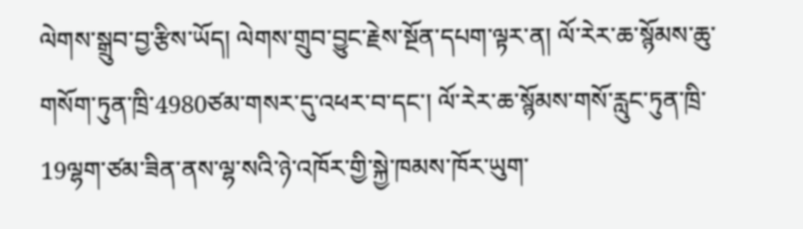ལེགས་སྒྲུབ་བྱ་རྩིས་ཡོད། ལེགས་གྲུབ་བྱུང་རྗེས་སྔོན་དཔག་ལྟར་ན། ལོ་རེར་ཆ་སྙོམས་ཆུ་གསོག་ཏུན་ཁྲི་4980ཙམ་གསར་དུ་འཕར་བ་དང་། ལོ་རེར་ཆ་སྙོམས་གསོ་རླུང་ཏུན་ཁྲི་19ལྷག་ཙམ་ཟིན་ནས་ལྷ་སའི་ཉེ་འཁོར་གྱི་སྐྱེ་ཁམས་ཁོར་ཡུག་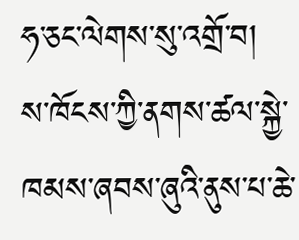ཧ་ཅང་ལེགས་སུ་འགྲོ་བ། ས་ཁོངས་ཀྱི་ནགས་ཚལ་སྐྱེ་ཁམས་ཞབས་ཞུའི་ནུས་པ་ཆེ་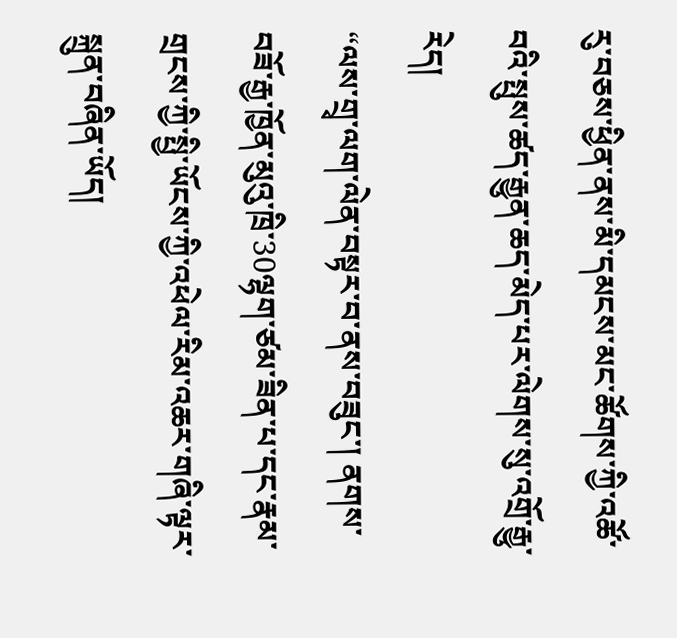རུ་བཅས་ཕྱིན་ནས་མི་དམངས་མང་ཚོགས་ཀྱི་འཚོ་བའི་སྤུས་ཚད་རྒྱུན་ཆད་མེད་པར་ལེགས་སུ་འགྲོ་རྒྱུ་རེད།
“ལས་གྲྭ་ལག་ལེན་བསྟར་བ་ནས་བཟུང་། ནགས་བཟོ་རྒྱ་ཁྱོན་མུའུ་ཁྲི་30ལྷག་ཙམ་ཟིན་པ་དང་རྣམ་གྲངས་ཀྱི་སྤྱི་ཡོངས་ཀྱི་འཕེལ་རིམ་འཆར་གཞི་ལྟར་སྐྲུན་བཞིན་ཡོད།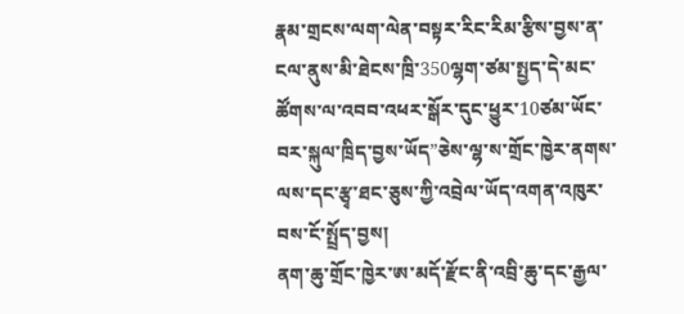རྣམ་གྲངས་ལག་ལེན་བསྟར་རིང་རིམ་རྩིས་བྱས་ན་ངལ་ནུས་མི་ཐེངས་ཁྲི་350ལྷག་ཙམ་སྤྱད་དེ་མང་ཚོགས་ལ་འབབ་འཕར་སྒོར་དུང་ཕྱུར་10ཙམ་ཡོང་བར་སྐུལ་ཁྲིད་བྱས་ཡོད”ཅེས་ལྷ་ས་གྲོང་ཁྱེར་ནགས་ལས་དང་རྩྭ་ཐང་ཅུས་ཀྱི་འབྲེལ་ཡོད་འགན་འཁུར་བས་ངོ་སྤྲོད་བྱས།
ནག་ཆུ་གྲོང་ཁྱེར་ཨ་མདོ་རྫོང་ནི་འབྲི་ཆུ་དང་རྒྱལ་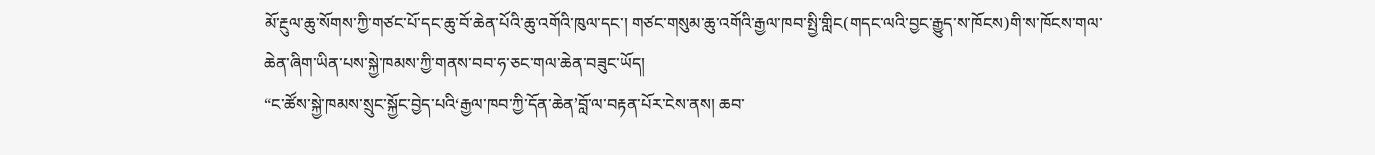མོ་རྔུལ་ཆུ་སོགས་ཀྱི་གཙང་པོ་དང་ཆུ་བོ་ཆེན་པོའི་ཆུ་འགོའི་ཁུལ་དང་། གཙང་གསུམ་ཆུ་འགོའི་རྒྱལ་ཁབ་སྤྱི་གླིང(གདང་ལའི་བྱང་རྒྱུད་ས་ཁོངས)གི་ས་ཁོངས་གལ་ཆེན་ཞིག་ཡིན་པས་སྐྱེ་ཁམས་ཀྱི་གནས་བབ་ཧ་ཅང་གལ་ཆེན་བཟུང་ཡོད།
“ང་ཚོས་སྐྱེ་ཁམས་སྲུང་སྐྱོང་བྱེད་པའི‘རྒྱལ་ཁབ་ཀྱི་དོན་ཆེན’བློ་ལ་བརྟན་པོར་ངེས་ནས། ཆབ་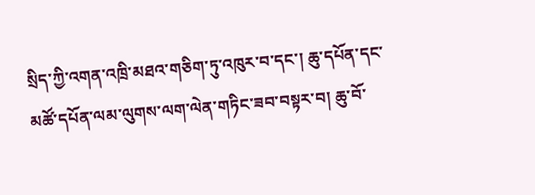སྲིད་ཀྱི་འགན་འཁྲི་མཐའ་གཅིག་ཏུ་འཁུར་བ་དང་། ཆུ་དཔོན་དང་མཚོ་དཔོན་ལམ་ལུགས་ལག་ལེན་གཏིང་ཟབ་བསྟར་བ། ཆུ་བོ་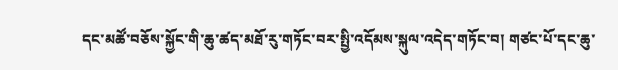དང་མཚོ་བཅོས་སྐྱོང་གི་ཆུ་ཚད་མཐོ་རུ་གཏོང་བར་སྤྱི་འདོམས་སྐུལ་འདེད་གཏོང་བ། གཙང་པོ་དང་ཆུ་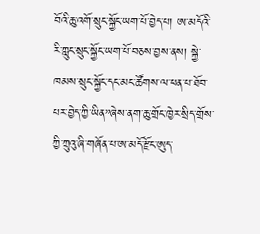བོའི་ཆུ་འགོ་སྲུང་སྐྱོང་ཡག་པོ་བྱེད་པ། ཨ་མདོའི་རི་ཀླུང་སྲུང་སྐྱོང་ཡག་པོ་བཅས་བྱས་ནས། སྐྱེ་ཁམས་སྲུང་སྐྱོང་དང་མང་ཚོགས་ལ་ཕན་པ་ཐོབ་པར་བྱེད་ཀྱི་ཡིན”ཞེས་ནག་ཆུ་གྲོང་ཁྱེར་སྲིད་གྲོས་ཀྱི་ཀྲུའུ་ཞི་གཞོན་པ་ཨ་མདོ་རྫོང་ཨུད་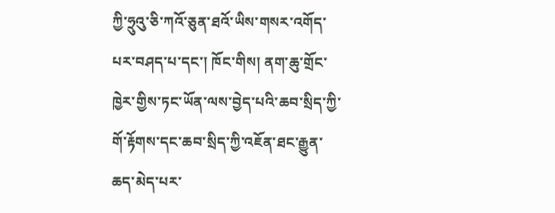ཀྱི་ཧྲུའུ་ཅི་ཀའོ་ཅུན་ཐའོ་ཡིས་གསར་འགོད་པར་བཤད་པ་དང་། ཁོང་གིས། ནག་ཆུ་གྲོང་ཁྱེར་གྱིས་ཏང་ཡོན་ལས་བྱེད་པའི་ཆབ་སྲིད་ཀྱི་གོ་རྟོགས་དང་ཆབ་སྲིད་ཀྱི་འཇོན་ཐང་རྒྱུན་ཆད་མེད་པར་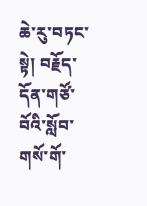ཆེ་རུ་བཏང་སྟེ། བརྗོད་དོན་གཙོ་བོའི་སློབ་གསོ་གོ་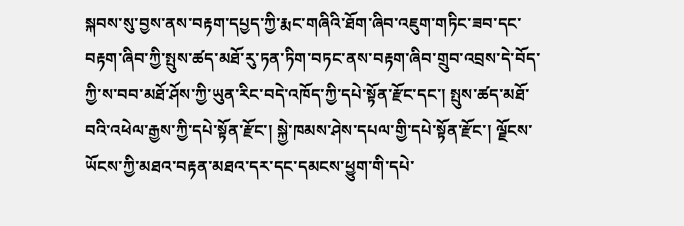སྐབས་སུ་བྱས་ནས་བརྟག་དཔྱད་ཀྱི་རྨང་གཞིའི་ཐོག་ཞིབ་འཇུག་གཏིང་ཟབ་དང་བརྟག་ཞིབ་ཀྱི་སྤུས་ཚད་མཐོ་རུ་ཏན་ཏིག་བཏང་ནས་བརྟག་ཞིབ་གྲུབ་འབྲས་དེ་བོད་ཀྱི་ས་བབ་མཐོ་ཤོས་ཀྱི་ཡུན་རིང་བདེ་འཁོད་ཀྱི་དཔེ་སྟོན་རྫོང་དང་། སྤུས་ཚད་མཐོ་བའི་འཕེལ་རྒྱས་ཀྱི་དཔེ་སྟོན་རྫོང་། སྐྱེ་ཁམས་ཤེས་དཔལ་གྱི་དཔེ་སྟོན་རྫོང་། ལྗོངས་ཡོངས་ཀྱི་མཐའ་བརྟན་མཐའ་དར་དང་དམངས་ཕྱུག་གི་དཔེ་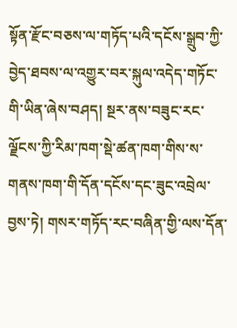སྟོན་རྫོང་བཅས་ལ་གཏོད་པའི་དངོས་སྒྲུབ་ཀྱི་བྱེད་ཐབས་ལ་འགྱུར་བར་སྐུལ་འདེད་གཏོང་གི་ཡིན་ཞེས་བཤད། སྔར་ནས་བཟུང་རང་ལྗོངས་ཀྱི་རིམ་ཁག་སྡེ་ཚན་ཁག་གིས་ས་གནས་ཁག་གི་དོན་དངོས་དང་ཟུང་འབྲེལ་བྱས་ཏེ། གསར་གཏོད་རང་བཞིན་གྱི་ལས་དོན་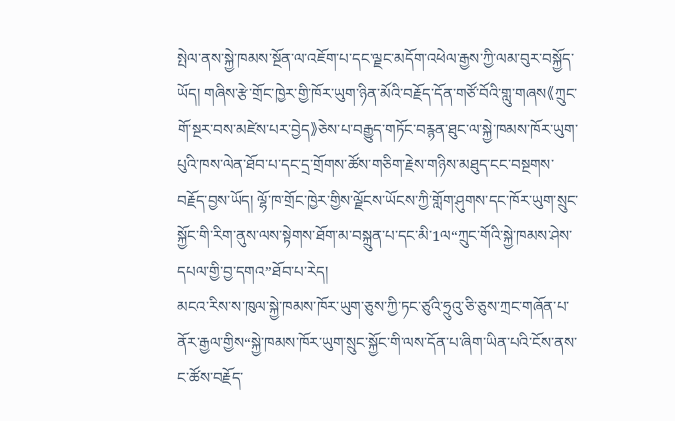སྤེལ་ནས་སྐྱེ་ཁམས་སྔོན་ལ་འཇོག་པ་དང་ལྗང་མདོག་འཕེལ་རྒྱས་ཀྱི་ལམ་བུར་བསྐྱོད་ཡོད། གཞིས་རྩེ་གྲོང་ཁྱེར་གྱི་ཁོར་ཡུག་ཉིན་མོའི་བརྗོད་དོན་གཙོ་བོའི་གླུ་གཞས《ཀྲུང་གོ་སྔར་བས་མཛེས་པར་བྱེད》ཅེས་པ་བརྒྱུད་གཏོང་བརྙན་ཐུང་ལ་སྐྱེ་ཁམས་ཁོར་ཡུག་པུའི་ཁས་ལེན་ཐོབ་པ་དང་དྲ་གྲོགས་ཚོས་གཅིག་རྗེས་གཉིས་མཐུད་ངང་བསྔགས་བརྗོད་བྱས་ཡོད། ལྷོ་ཁ་གྲོང་ཁྱེར་གྱིས་ལྗོངས་ཡོངས་ཀྱི་གློག་ཤུགས་དང་ཁོར་ཡུག་སྲུང་སྐྱོང་གི་རིག་ནུས་ལས་སྟེགས་ཐོག་མ་བསྐྲུན་པ་དང་མི་1ལ“ཀྲུང་གོའི་སྐྱེ་ཁམས་ཤེས་དཔལ་གྱི་བྱ་དགའ”ཐོབ་པ་རེད།
མངའ་རིས་ས་ཁུལ་སྐྱེ་ཁམས་ཁོར་ཡུག་ཅུས་ཀྱི་ཏང་ཙུའི་ཧྲུའུ་ཅི་ཅུས་ཀྲང་གཞོན་པ་ནོར་རྒྱལ་གྱིས“སྐྱེ་ཁམས་ཁོར་ཡུག་སྲུང་སྐྱོང་གི་ལས་དོན་པ་ཞིག་ཡིན་པའི་ངོས་ནས་ང་ཚོས་བརྗོད་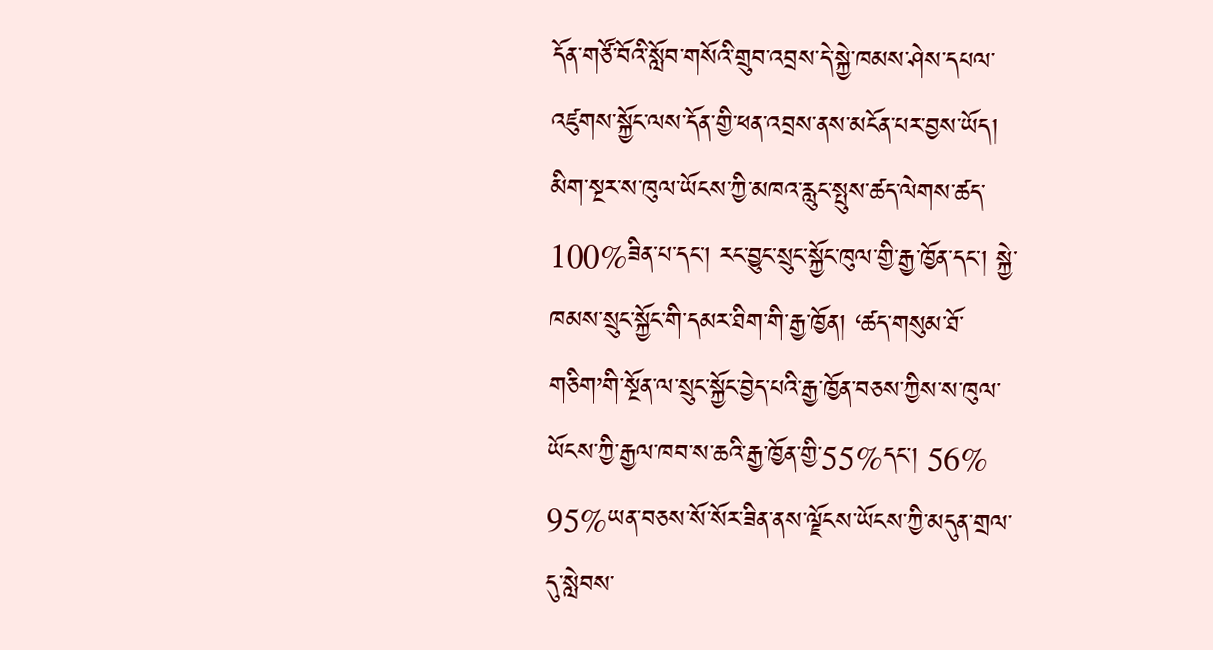དོན་གཙོ་བོའི་སློབ་གསོའི་གྲུབ་འབྲས་དེ་སྐྱེ་ཁམས་ཤེས་དཔལ་འཛུགས་སྐྱོང་ལས་དོན་གྱི་ཕན་འབྲས་ནས་མངོན་པར་བྱས་ཡོད། མིག་སྔར་ས་ཁུལ་ཡོངས་ཀྱི་མཁའ་རླུང་སྤུས་ཚད་ལེགས་ཚད་100%ཟིན་པ་དང་། རང་བྱུང་སྲུང་སྐྱོང་ཁུལ་གྱི་རྒྱ་ཁྱོན་དང་། སྐྱེ་ཁམས་སྲུང་སྐྱོང་གི་དམར་ཐིག་གི་རྒྱ་ཁྱོན། ‘ཚད་གསུམ་ཐོ་གཅིག’གི་སྔོན་ལ་སྲུང་སྐྱོང་བྱེད་པའི་རྒྱ་ཁྱོན་བཅས་ཀྱིས་ས་ཁུལ་ཡོངས་ཀྱི་རྒྱལ་ཁབ་ས་ཆའི་རྒྱ་ཁྱོན་གྱི་55%དང་། 56% 95%ཡན་བཅས་སོ་སོར་ཟིན་ནས་ལྗོངས་ཡོངས་ཀྱི་མདུན་གྲལ་དུ་སླེབས་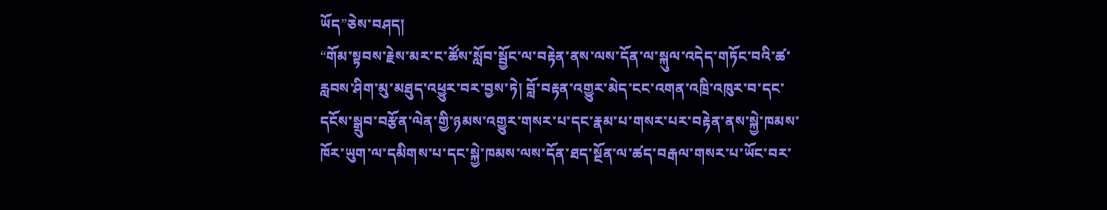ཡོད”ཅེས་བཤད།
“གོམ་སྟབས་རྗེས་མར་ང་ཚོས་སློབ་སྦྱོང་ལ་བརྟེན་ནས་ལས་དོན་ལ་སྐུལ་འདེད་གཏོང་བའི་ཚ་རླབས་ཤིག་མུ་མཐུད་འཕྱུར་བར་བྱས་ཏེ། བློ་བརྟན་འགྱུར་མེད་ངང་འགན་འཁྲི་འཁུར་བ་དང་དངོས་སྒྲུབ་བརྩོན་ལེན་གྱི་ཉམས་འགྱུར་གསར་པ་དང་རྣམ་པ་གསར་པར་བརྟེན་ནས་སྐྱེ་ཁམས་ཁོར་ཡུག་ལ་དམིགས་པ་དང་སྐྱེ་ཁམས་ལས་དོན་ཐད་སྔོན་ལ་ཚད་བརྒལ་གསར་པ་ཡོང་བར་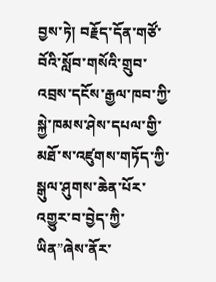བྱས་ཏེ། བརྗོད་དོན་གཙོ་བོའི་སློབ་གསོའི་གྲུབ་འབྲས་དངོས་རྒྱལ་ཁབ་ཀྱི་སྐྱེ་ཁམས་ཤེས་དཔལ་གྱི་མཐོ་ས་འཛུགས་གཏོད་ཀྱི་སྒུལ་ཤུགས་ཆེན་པོར་འགྱུར་བ་བྱེད་ཀྱི་ཡིན”ཞེས་ནོར་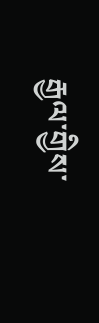རྒྱལ་གྱིས་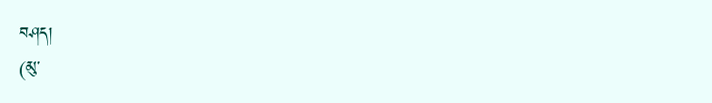བཤད།
(མུ་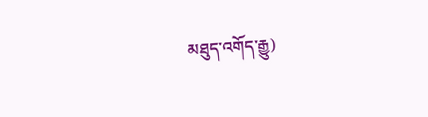མཐུད་འགོད་རྒྱུ)